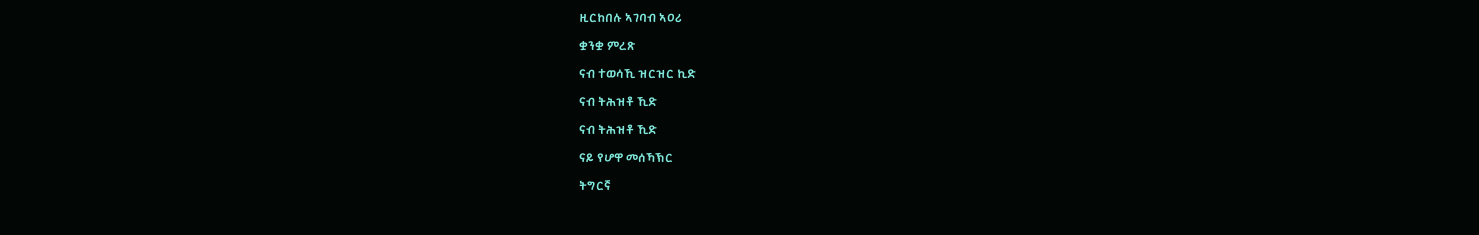ዚርከበሉ ኣገባብ ኣዐሪ

ቋንቋ ምረጽ

ናብ ተወሳኺ ዝርዝር ኪድ

ናብ ትሕዝቶ ኺድ

ናብ ትሕዝቶ ኺድ

ናይ የሆዋ መሰኻኽር

ትግርኛ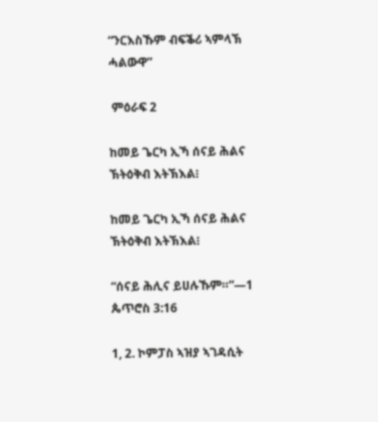“ንርእስኹም ብፍቕሪ ኣምላኽ ሓልውዋ”

 ምዕራፍ 2

ከመይ ጌርካ ኢኻ ሰናይ ሕልና ኽትዕቅብ እትኽእል፧

ከመይ ጌርካ ኢኻ ሰናይ ሕልና ኽትዕቅብ እትኽእል፧

“ሰናይ ሕሊና ይሀሉኹም።”—1 ጴጥሮስ 3:16

1, 2. ኮምፓስ ኣዝያ ኣገዳሲት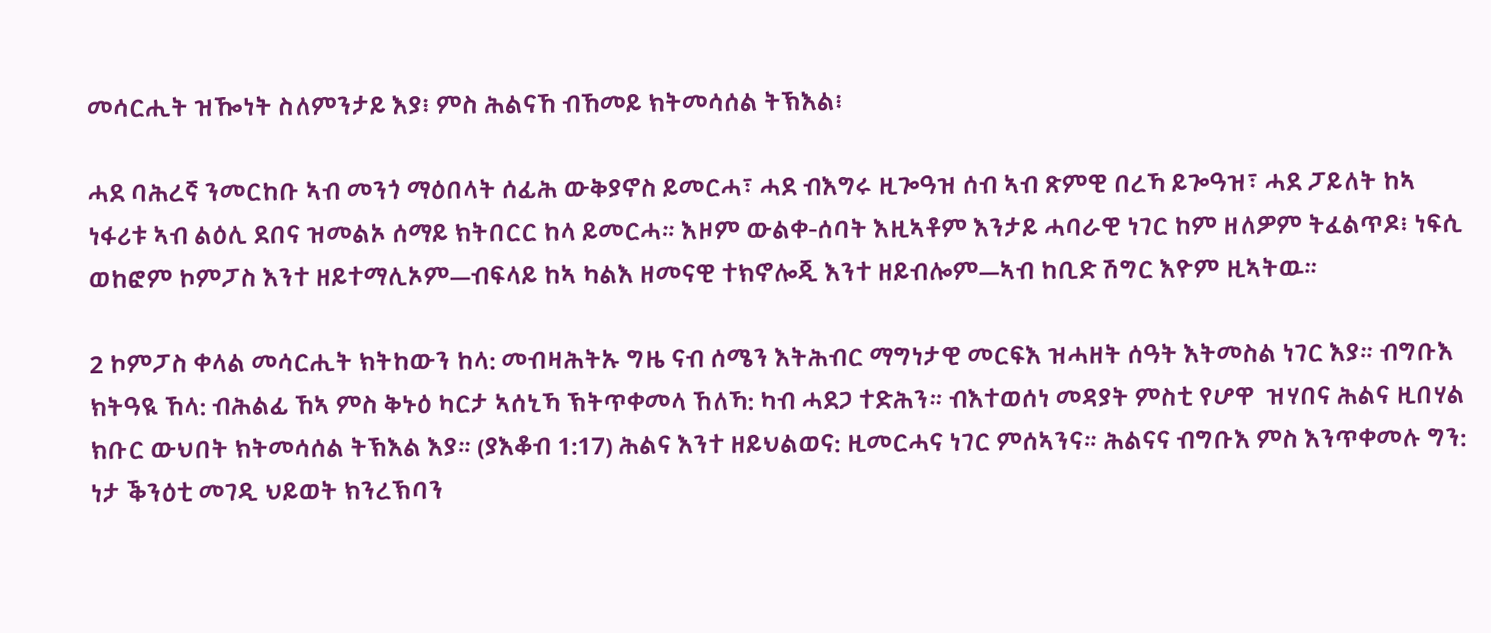መሳርሒት ዝዀነት ስለምንታይ እያ፧ ምስ ሕልናኸ ብኸመይ ክትመሳሰል ትኽእል፧

ሓደ ባሕረኛ ንመርከቡ ኣብ መንጎ ማዕበላት ሰፊሕ ውቅያኖስ ይመርሓ፣ ሓደ ብእግሩ ዚጐዓዝ ሰብ ኣብ ጽምዊ በረኻ ይጐዓዝ፣ ሓደ ፓይለት ከኣ ነፋሪቱ ኣብ ልዕሊ ደበና ዝመልኦ ሰማይ ክትበርር ከላ ይመርሓ። እዞም ውልቀ-ሰባት እዚኣቶም እንታይ ሓባራዊ ነገር ከም ዘለዎም ትፈልጥዶ፧ ነፍሲ ወከፎም ኮምፓስ እንተ ዘይተማሊኦም—ብፍላይ ከኣ ካልእ ዘመናዊ ተክኖሎጂ እንተ ዘይብሎም—ኣብ ከቢድ ሽግር እዮም ዚኣትዉ።

2 ኮምፓስ ቀላል መሳርሒት ክትከውን ከላ: መብዛሕትኡ ግዜ ናብ ሰሜን እትሕብር ማግነታዊ መርፍእ ዝሓዘት ሰዓት እትመስል ነገር እያ። ብግቡእ ክትዓዪ ኸላ: ብሕልፊ ኸኣ ምስ ቅኑዕ ካርታ ኣሰኒኻ ኽትጥቀመላ ኸለኻ: ካብ ሓደጋ ተድሕን። ብእተወሰነ መዳያት ምስቲ የሆዋ  ዝሃበና ሕልና ዚበሃል ክቡር ውህበት ክትመሳሰል ትኽእል እያ። (ያእቆብ 1:17) ሕልና እንተ ዘይህልወና: ዚመርሓና ነገር ምሰኣንና። ሕልናና ብግቡእ ምስ እንጥቀመሉ ግን: ነታ ቕንዕቲ መገዲ ህይወት ክንረኽባን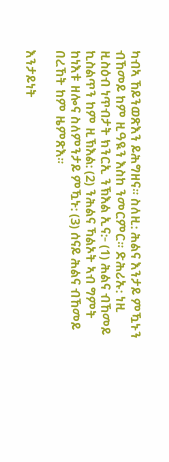ካብኣ ኸይንወጽእን ይሕግዘና። ስለዚ: ሕልና እንታይ ምዃኑን ብኸመይ ከም ዚዓዪን እስከ ንመርምር። ድሕሪኡ: ነዚ ዚስዕብ ነጥብታት ክንርኢ ንኽእል ኢና:- (1) ሕልና ብኸመይ ኪስልጥን ከም ዚኽእል: (2) ንሕልና ኻልኦት ኣብ ግምት ከነእቱ ዘሎና ስለምንታይ ምዃኑ: (3) ሰናይ ሕልና ብኸመይ በረኸት ከም ዜምጽእ።

እንታይነት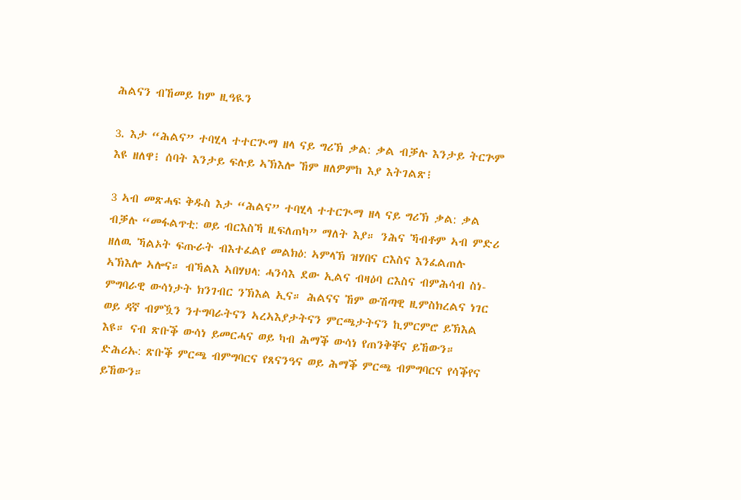ሕልናን ብኸመይ ከም ዚዓዪን

3. እታ “ሕልና” ተባሂላ ተተርጒማ ዘላ ናይ ግሪኽ ቃል: ቃል ብቓሉ እንታይ ትርጕም እዩ ዘለዋ፧ ሰባት እንታይ ፍሉይ ኣኽእሎ ኸም ዘለዎምከ እያ እትገልጽ፧

3 ኣብ መጽሓፍ ቅዱስ እታ “ሕልና” ተባሂላ ተተርጒማ ዘላ ናይ ግሪኽ ቃል: ቃል ብቓሉ “መፋልጥቲ: ወይ ብርእስኻ ዚፍለጠካ” ማለት እያ። ንሕና ኻብቶም ኣብ ምድሪ ዘለዉ ኻልኦት ፍጡራት ብእተፈልየ መልክዕ: ኣምላኽ ዝሃበና ርእስና እንፈልጠሉ ኣኽእሎ ኣሎና። ብኻልእ ኣበሃህላ: ሓንሳእ ደው ኢልና ብዛዕባ ርእስና ብምሕሳብ ስነ-ምግባራዊ ውሳነታት ክንገብር ንኽእል ኢና። ሕልናና ኸም ውሽጣዊ ዚምስክረልና ነገር ወይ ዳኛ ብምዃን ንተግባራትናን ኣረኣእያታትናን ምርጫታትናን ኪምርምሮ ይኽእል እዩ። ናብ ጽቡቕ ውሳነ ይመርሓና ወይ ካብ ሕማቕ ውሳነ የጠንቅቐና ይኸውን። ድሕሪኡ: ጽቡቕ ምርጫ ብምግባርና የጸናንዓና ወይ ሕማቕ ምርጫ ብምግባርና የሳቕየና ይኸውን።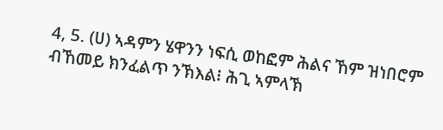4, 5. (ሀ) ኣዳምን ሄዋንን ነፍሲ ወከፎም ሕልና ኸም ዝነበሮም ብኸመይ ክንፈልጥ ንኽእል፧ ሕጊ ኣምላኽ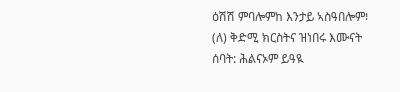ዕሽሽ ምባሎምከ እንታይ ኣስዓበሎም፧ (ለ) ቅድሚ ክርስትና ዝነበሩ እሙናት ሰባት: ሕልናኦም ይዓዪ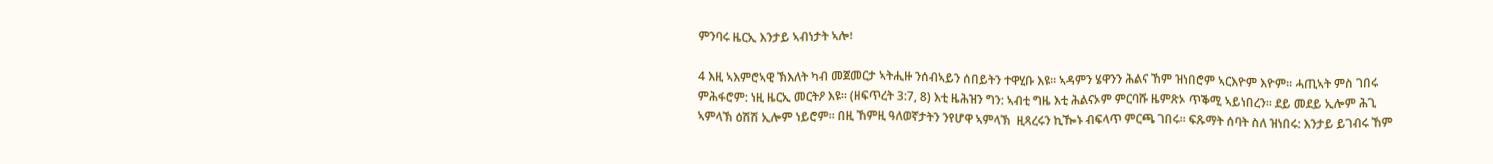ምንባሩ ዜርኢ እንታይ ኣብነታት ኣሎ፧

4 እዚ ኣእምሮኣዊ ኽእለት ካብ መጀመርታ ኣትሒዙ ንሰብኣይን ሰበይትን ተዋሂቡ እዩ። ኣዳምን ሄዋንን ሕልና ኸም ዝነበሮም ኣርእዮም እዮም። ሓጢኣት ምስ ገበሩ ምሕፋሮም: ነዚ ዜርኢ መርትዖ እዩ። (ዘፍጥረት 3:7, 8) እቲ ዜሕዝን ግን: ኣብቲ ግዜ እቲ ሕልናኦም ምርባሹ ዜምጽኦ ጥቕሚ ኣይነበረን። ደይ መደይ ኢሎም ሕጊ ኣምላኽ ዕሽሽ ኢሎም ነይሮም። በዚ ኸምዚ ዓለወኛታትን ንየሆዋ ኣምላኽ  ዚጻረሩን ኪዀኑ ብፍላጥ ምርጫ ገበሩ። ፍጹማት ሰባት ስለ ዝነበሩ: እንታይ ይገብሩ ኸም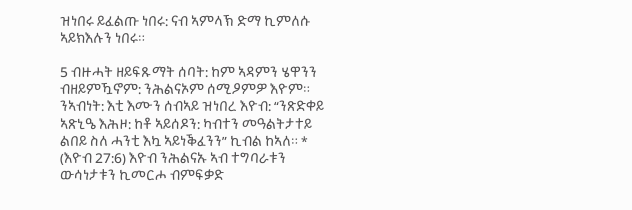ዝነበሩ ይፈልጡ ነበሩ: ናብ ኣምላኽ ድማ ኪምለሱ ኣይክእሉን ነበሩ።

5 ብዙሓት ዘይፍጹማት ሰባት: ከም ኣዳምን ሄዋንን ብዘይምዃኖም: ንሕልናኦም ሰሚዖምዎ እዮም። ንኣብነት: እቲ እሙን ሰብኣይ ዝነበረ እዮብ: “ንጽድቀይ ኣጽኒዔ እሕዞ: ከቶ ኣይሰዶን: ካብተን መዓልትታተይ ልበይ ስለ ሓንቲ እኳ ኣይነቕፈንን” ኪብል ከኣለ። * (እዮብ 27:6) እዮብ ንሕልናኡ ኣብ ተግባራቱን ውሳነታቱን ኪመርሖ ብምፍቃድ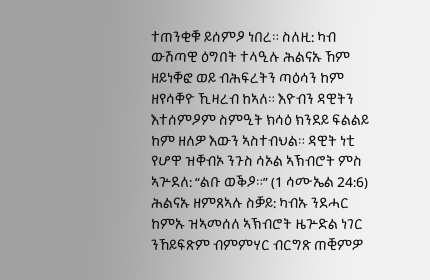ተጠንቂቑ ይሰምዖ ነበረ። ስለዚ: ካብ ውሽጣዊ ዕግበት ተላዒሉ ሕልናኡ ኸም ዘይነቐፎ ወይ ብሕፍረትን ጣዕሳን ከም ዘየሳቐዮ ኺዛረብ ከኣለ። እዮብን ዳዊትን እተሰምዖም ስምዒት ክሳዕ ክንደይ ፍልልይ ከም ዘለዎ እውን ኣስተብህል። ዳዊት ነቲ የሆዋ ዝቐብኦ ንጉስ ሳኦል ኣኽብሮት ምስ ኣጕደለ: “ልቡ ወቕዖ።” (1 ሳሙኤል 24:6) ሕልናኡ ዘምጸኣሉ ስቓይ: ካብኡ ንደሓር ከምኡ ዝኣመሰለ ኣኽብሮት ዜጕድል ነገር ንኸይፍጽም ብምምሃር ብርግጽ ጠቒምዎ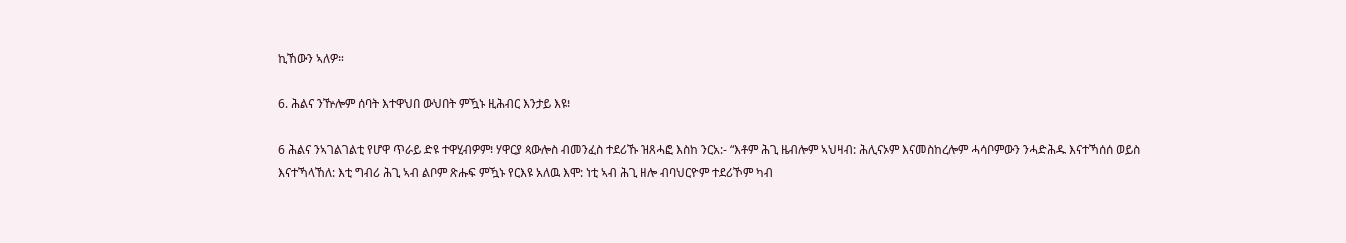ኪኸውን ኣለዎ።

6. ሕልና ንዅሎም ሰባት እተዋህበ ውህበት ምዃኑ ዚሕብር እንታይ እዩ፧

6 ሕልና ንኣገልገልቲ የሆዋ ጥራይ ድዩ ተዋሂብዎም፧ ሃዋርያ ጳውሎስ ብመንፈስ ተደሪኹ ዝጸሓፎ እስከ ንርአ:- “እቶም ሕጊ ዜብሎም ኣህዛብ: ሕሊናኦም እናመስከረሎም ሓሳቦምውን ንሓድሕዱ እናተኻሰሰ ወይስ እናተኻላኸለ: እቲ ግብሪ ሕጊ ኣብ ልቦም ጽሑፍ ምዃኑ የርእዩ አለዉ እሞ: ነቲ ኣብ ሕጊ ዘሎ ብባህርዮም ተደሪኾም ካብ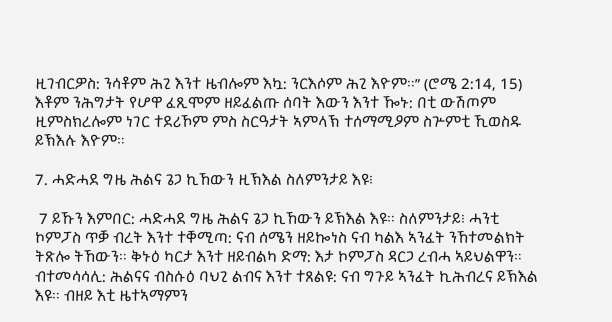ዚገብርዎስ: ንሳቶም ሕጊ እንተ ዜብሎም እኳ: ንርእሶም ሕጊ እዮም።” (ሮሜ 2:14, 15) እቶም ንሕግታት የሆዋ ፈጺሞም ዘይፈልጡ ሰባት እውን እንተ ዀኑ: በቲ ውሽጦም ዚምስክረሎም ነገር ተደሪኾም ምስ ስርዓታት ኣምላኽ ተሰማሚዖም ስጕምቲ ኺወስዱ ይኽእሉ እዮም።

7. ሓድሓደ ግዜ ሕልና ጌጋ ኪኸውን ዚኽእል ስለምንታይ እዩ፧

 7 ይኹን እምበር: ሓድሓደ ግዜ ሕልና ጌጋ ኪኸውን ይኽእል እዩ። ስለምንታይ፧ ሓንቲ ኮምፓስ ጥቓ ብረት እንተ ተቐሚጣ: ናብ ሰሜን ዘይኰነስ ናብ ካልእ ኣንፈት ንኸተመልክት ትጽሎ ትኸውን። ቅኑዕ ካርታ እንተ ዘይብልካ ድማ: እታ ኮምፓስ ዳርጋ ረብሓ ኣይህልዋን። ብተመሳሳሊ: ሕልናና ብስሱዕ ባህጊ ልብና እንተ ተጸልዩ: ናብ ግጉይ ኣንፈት ኪሕብረና ይኽእል እዩ። ብዘይ እቲ ዜተኣማምን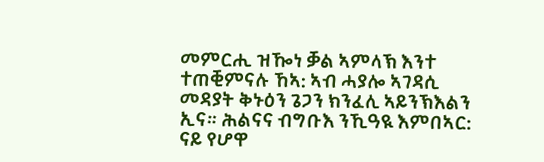መምርሒ ዝዀነ ቓል ኣምላኽ እንተ ተጠቒምናሉ ኸኣ: ኣብ ሓያሎ ኣገዳሲ መዳያት ቅኑዕን ጌጋን ክንፈሊ ኣይንኽእልን ኢና። ሕልናና ብግቡእ ንኺዓዪ እምበኣር: ናይ የሆዋ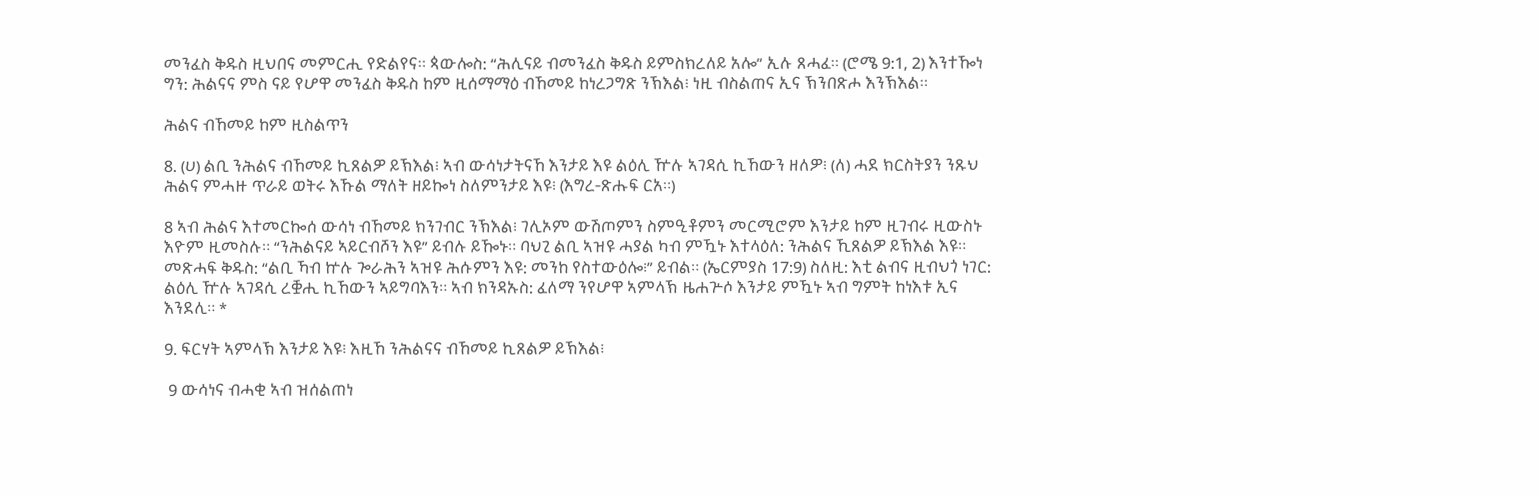መንፈስ ቅዱስ ዚህበና መምርሒ የድልየና። ጳውሎስ: “ሕሊናይ ብመንፈስ ቅዱስ ይምስክረለይ አሎ” ኢሉ ጸሓፈ። (ሮሜ 9:1, 2) እንተዀነ ግን: ሕልናና ምስ ናይ የሆዋ መንፈስ ቅዱስ ከም ዚሰማማዕ ብኸመይ ከነረጋግጽ ንኽእል፧ ነዚ ብስልጠና ኢና ኽንበጽሖ እንኽእል።

ሕልና ብኸመይ ከም ዚስልጥን

8. (ሀ) ልቢ ንሕልና ብኸመይ ኪጸልዎ ይኽእል፧ ኣብ ውሳነታትናኸ እንታይ እዩ ልዕሊ ዅሉ ኣገዳሲ ኪኸውን ዘለዎ፧ (ለ) ሓደ ክርስትያን ንጹህ ሕልና ምሓዙ ጥራይ ወትሩ እኹል ማለት ዘይኰነ ስለምንታይ እዩ፧ (እግረ-ጽሑፍ ርአ።)

8 ኣብ ሕልና እተመርኰሰ ውሳነ ብኸመይ ክንገብር ንኽእል፧ ገሊኦም ውሽጦምን ስምዒቶምን መርሚሮም እንታይ ከም ዚገብሩ ዚውስኑ እዮም ዚመስሉ። “ንሕልናይ ኣይርብሾን እዩ” ይብሉ ይዀኑ። ባህጊ ልቢ ኣዝዩ ሓያል ካብ ምዃኑ እተላዕለ: ንሕልና ኺጸልዎ ይኽእል እዩ። መጽሓፍ ቅዱስ: “ልቢ ኻብ ኵሉ ጐራሕን ኣዝዩ ሕሱምን እዩ: መንከ የስተውዕሎ፧” ይብል። (ኤርምያስ 17:9) ስለዚ: እቲ ልብና ዚብህጎ ነገር: ልዕሊ ዅሉ ኣገዳሲ ረቛሒ ኪኸውን ኣይግባእን። ኣብ ክንዳኡስ: ፈለማ ንየሆዋ ኣምላኽ ዜሐጕሶ እንታይ ምዃኑ ኣብ ግምት ከነእቱ ኢና እንደሊ። *

9. ፍርሃት ኣምላኽ እንታይ እዩ፧ እዚኸ ንሕልናና ብኸመይ ኪጸልዎ ይኽእል፧

 9 ውሳነና ብሓቂ ኣብ ዝሰልጠነ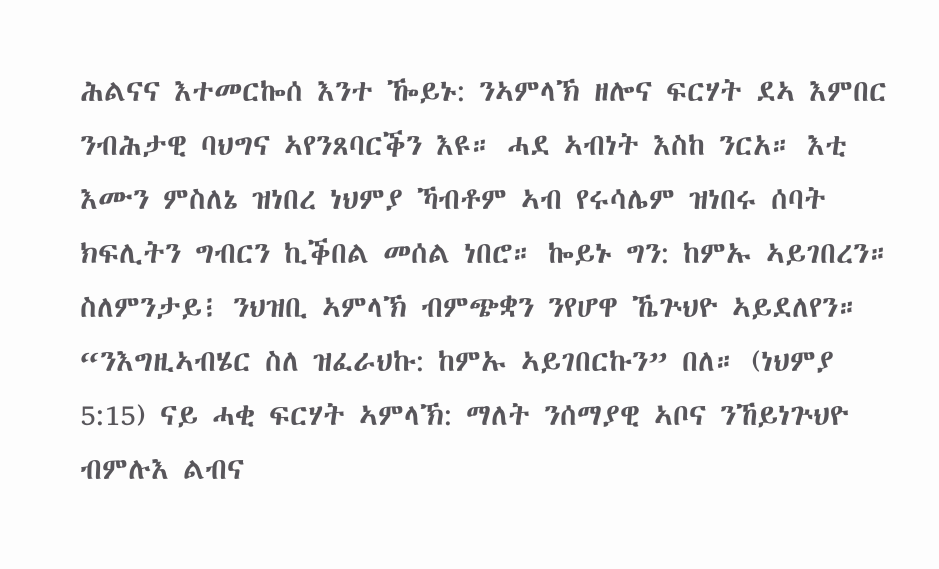ሕልናና እተመርኰሰ እንተ ዀይኑ: ንኣምላኽ ዘሎና ፍርሃት ደኣ እምበር ንብሕታዊ ባህግና ኣየንጸባርቕን እዩ። ሓደ ኣብነት እስከ ንርአ። እቲ እሙን ምስለኔ ዝነበረ ነህምያ ኻብቶም ኣብ የሩሳሌም ዝነበሩ ሰባት ክፍሊትን ግብርን ኪቕበል መሰል ነበሮ። ኰይኑ ግን: ከምኡ ኣይገበረን። ስለምንታይ፧ ንህዝቢ ኣምላኽ ብምጭቋን ንየሆዋ ኼጕህዮ ኣይደለየን። “ንእግዚኣብሄር ስለ ዝፈራህኩ: ከምኡ ኣይገበርኩን” በለ። (ነህምያ 5:15) ናይ ሓቂ ፍርሃት ኣምላኽ: ማለት ንሰማያዊ ኣቦና ንኸይነጕህዮ ብምሉእ ልብና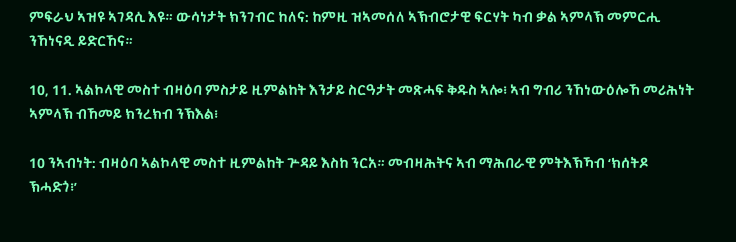ምፍራህ ኣዝዩ ኣገዳሲ እዩ። ውሳነታት ክንገብር ከለና: ከምዚ ዝኣመሰለ ኣኽብሮታዊ ፍርሃት ካብ ቃል ኣምላኽ መምርሒ ንኸነናዲ ይድርኸና።

10, 11. ኣልኮላዊ መስተ ብዛዕባ ምስታይ ዚምልከት እንታይ ስርዓታት መጽሓፍ ቅዱስ ኣሎ፧ ኣብ ግብሪ ንኸነውዕሎኸ መሪሕነት ኣምላኽ ብኸመይ ክንረክብ ንኽእል፧

10 ንኣብነት: ብዛዕባ ኣልኮላዊ መስተ ዚምልከት ጕዳይ እስከ ንርአ። መብዛሕትና ኣብ ማሕበራዊ ምትእኽኻብ ‘ክሰትዶ ኽሓድጎ፧’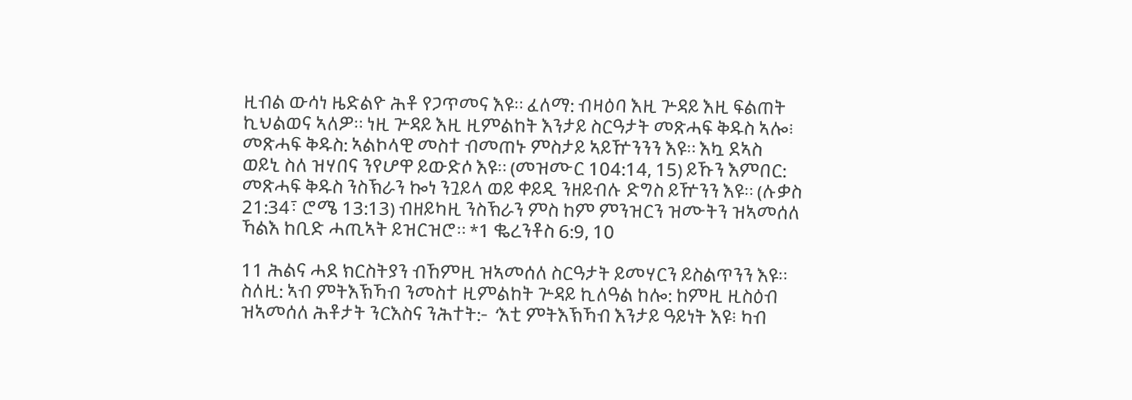ዚብል ውሳነ ዜድልዮ ሕቶ የጋጥመና እዩ። ፈለማ: ብዛዕባ እዚ ጕዳይ እዚ ፍልጠት ኪህልወና ኣለዎ። ነዚ ጕዳይ እዚ ዚምልከት እንታይ ስርዓታት መጽሓፍ ቅዱስ ኣሎ፧ መጽሓፍ ቅዱስ: ኣልኮላዊ መስተ ብመጠኑ ምስታይ ኣይዅንንን እዩ። እኳ ደኣስ ወይኒ ስለ ዝሃበና ንየሆዋ ይውድሶ እዩ። (መዝሙር 104:14, 15) ይኹን እምበር: መጽሓፍ ቅዱስ ንስኽራን ኰነ ንጓይላ ወይ ቀይዲ ንዘይብሉ ድግስ ይዅንን እዩ። (ሉቃስ 21:34፣ ሮሜ 13:13) ብዘይካዚ ንስኽራን ምስ ከም ምንዝርን ዝሙትን ዝኣመሰለ ኻልእ ከቢድ ሓጢኣት ይዝርዝሮ። *1 ቈረንቶስ 6:9, 10

11 ሕልና ሓደ ክርስትያን ብኸምዚ ዝኣመሰለ ስርዓታት ይመሃርን ይስልጥንን እዩ። ስለዚ: ኣብ ምትእኽኻብ ንመስተ ዚምልከት ጕዳይ ኪለዓል ከሎ: ከምዚ ዚስዕብ ዝኣመሰለ ሕቶታት ንርእስና ንሕተት:-  ‘እቲ ምትእኽኻብ እንታይ ዓይነት እዩ፧ ካብ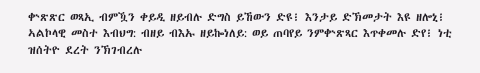ቍጽጽር ወጻኢ ብምዃን ቀይዲ ዘይብሉ ድግስ ይኸውን ድዩ፧ እንታይ ድኽመታት እዩ ዘሎኒ፧ ኣልኮላዊ መስተ እብህግ: ብዘይ ብእኡ ዘይኰነለይ: ወይ ጠባየይ ንምቍጽጻር እጥቀመሉ ድየ፧ ነቲ ዝሰትዮ ደረት ንኽገብረሉ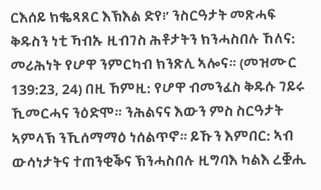ርእሰይ ክቈጻጸር እኽእል ድየ፧’ ንስርዓታት መጽሓፍ ቅዱስን ነቲ ኻብኡ ዚብገስ ሕቶታትን ክንሓስበሉ ኸለና: መሪሕነት የሆዋ ንምርካብ ክንጽሊ ኣሎና። (መዝሙር 139:23, 24) በዚ ኸምዚ: የሆዋ ብመንፈስ ቅዱሱ ገይሩ ኺመርሓና ንዕድሞ። ንሕልናና እውን ምስ ስርዓታት ኣምላኽ ንኺሰማማዕ ነሰልጥኖ። ይኹን እምበር: ኣብ ውሳነታትና ተጠንቂቕና ኽንሓስበሉ ዚግባእ ካልእ ረቛሒ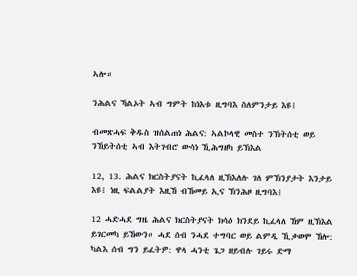ኣሎ።

ንሕልና ኻልኦት ኣብ ግምት ከነእቱ ዚግባእ ስለምንታይ እዩ፧

ብመጽሓፍ ቅዱስ ዝሰልጠነ ሕልና: ኣልኮላዊ መስተ ንኽትሰቲ ወይ ንኸይትሰቲ ኣብ እትገብሮ ውሳነ ኺሕግዘካ ይኽእል

12, 13. ሕልና ክርስትያናት ኪፈላለ ዚኽእለሉ ገለ ምኽንያታት እንታይ እዩ፧ ነዚ ፍልልያት እዚኸ ብኸመይ ኢና ኽንሕዞ ዚግባእ፧

12 ሓድሓደ ግዜ ሕልና ክርስትያናት ክሳዕ ክንደይ ኪፈላለ ኸም ዚኽእል ይገርመካ ይኸውን። ሓደ ሰብ ንሓደ ተግባር ወይ ልምዲ ኺቃወሞ ኸሎ: ካልእ ሰብ ግን ይፈትዎ: ዋላ ሓንቲ ጌጋ ዘይብሉ ገይሩ ድማ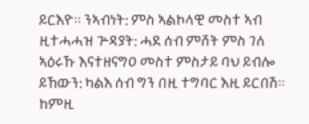ይርእዮ። ንኣብነት: ምስ ኣልኮላዊ መስተ ኣብ ዚተሓሓዝ ጕዳያት: ሓደ ሰብ ምሸት ምስ ገለ ኣዕሩኹ እናተዘናግዐ መስተ ምስታይ ባህ ይብሎ ይኸውን: ካልእ ሰብ ግን በዚ ተግባር እዚ ይርበሽ። ከምዚ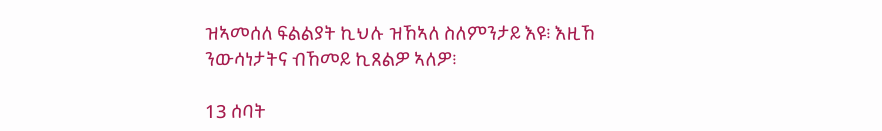ዝኣመሰለ ፍልልያት ኪህሉ ዝኸኣለ ስለምንታይ እዩ፧ እዚኸ ንውሳነታትና ብኸመይ ኪጸልዎ ኣለዎ፧

13 ሰባት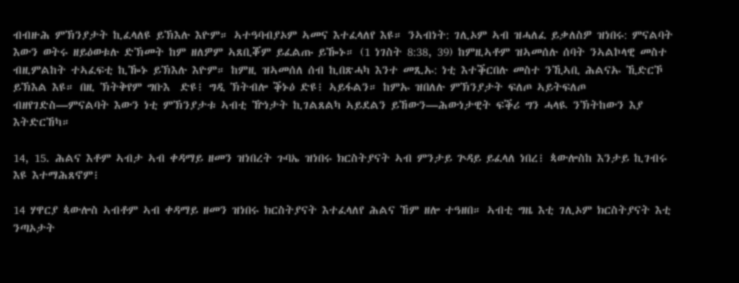ብብዙሕ ምኽንያታት ኪፈላለዩ ይኽእሉ እዮም። ኣተዓባብያኦም ኣመና እተፈላለየ እዩ። ንኣብነት: ገሊኦም ኣብ ዝሓለፈ ይቃለስዎ ዝነበሩ: ምናልባት እውን ወትሩ ዘይዕወቱሉ ድኽመት ከም ዘለዎም ኣጸቢቖም ይፈልጡ ይዀኑ። (1 ነገስት 8:38, 39) ከምዚኣቶም ዝኣመሰሉ ሰባት ንኣልኮላዊ መስተ ብዚምልከት ተኣፈፍቲ ኪዀኑ ይኽእሉ እዮም። ከምዚ ዝኣመሰለ ሰብ ኪበጽሓካ እንተ መጺኡ: ነቲ እተቕርበሉ መስተ ንኺኣቢ ሕልናኡ ኺድርኾ ይኽእል እዩ። በዚ ኽትቅየም ግቡእ  ድዩ፧ ግዲ ኽትብሎ ቕኑዕ ድዩ፧ ኣይፋልን። ከምኡ ዝበለሉ ምኽንያታት ፍለጦ ኣይትፍለጦ ብዘየገድስ—ምናልባት እውን ነቲ ምኽንያታቱ ኣብቲ ዅነታት ኪገልጸልካ ኣይደልን ይኸውን—ሕውነታዊት ፍቕሪ ግን ሓላዪ ንኽትከውን እያ እትድርኸካ።

14, 15. ሕልና እቶም ኣብታ ኣብ ቀዳማይ ዘመን ዝነበረት ጉባኤ ዝነበሩ ክርስትያናት ኣብ ምንታይ ጕዳይ ይፈላለ ነበረ፧ ጳውሎስከ እንታይ ኪገብሩ እዩ እተማሕጸኖም፧

14 ሃዋርያ ጳውሎስ ኣብቶም ኣብ ቀዳማይ ዘመን ዝነበሩ ክርስትያናት እተፈላለየ ሕልና ኸም ዘሎ ተዓዘበ። ኣብቲ ግዜ እቲ ገሊኦም ክርስትያናት እቲ ንጣኦታት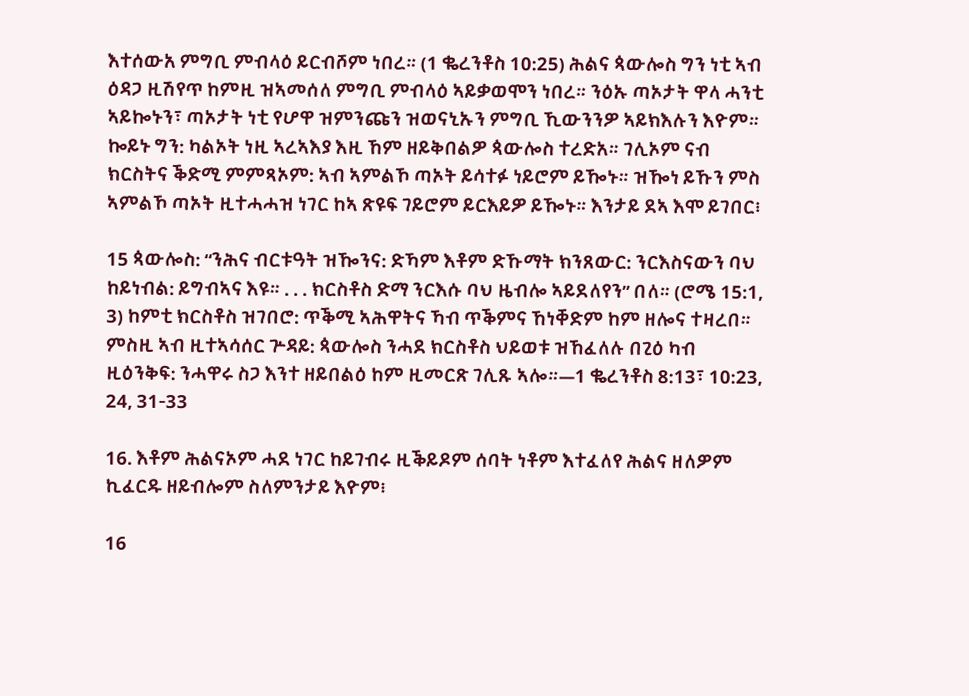እተሰውአ ምግቢ ምብላዕ ይርብሾም ነበረ። (1 ቈረንቶስ 10:25) ሕልና ጳውሎስ ግን ነቲ ኣብ ዕዳጋ ዚሽየጥ ከምዚ ዝኣመሰለ ምግቢ ምብላዕ ኣይቃወሞን ነበረ። ንዕኡ ጣኦታት ዋላ ሓንቲ ኣይኰኑን፣ ጣኦታት ነቲ የሆዋ ዝምንጩን ዝወናኒኡን ምግቢ ኺውንንዎ ኣይክእሉን እዮም። ኰይኑ ግን: ካልኦት ነዚ ኣረኣእያ እዚ ኸም ዘይቅበልዎ ጳውሎስ ተረድአ። ገሊኦም ናብ ክርስትና ቕድሚ ምምጻኦም: ኣብ ኣምልኾ ጣኦት ይሳተፉ ነይሮም ይዀኑ። ዝዀነ ይኹን ምስ ኣምልኾ ጣኦት ዚተሓሓዝ ነገር ከኣ ጽዩፍ ገይሮም ይርእይዎ ይዀኑ። እንታይ ደኣ እሞ ይገበር፧

15 ጳውሎስ: “ንሕና ብርቱዓት ዝዀንና: ድኻም እቶም ድኹማት ክንጸውር: ንርእስናውን ባህ ከይነብል: ይግብኣና እዩ። . . . ክርስቶስ ድማ ንርእሱ ባህ ዜብሎ ኣይደለየን” በለ። (ሮሜ 15:1, 3) ከምቲ ክርስቶስ ዝገበሮ: ጥቕሚ ኣሕዋትና ኻብ ጥቕምና ኸነቐድም ከም ዘሎና ተዛረበ። ምስዚ ኣብ ዚተኣሳሰር ጕዳይ: ጳውሎስ ንሓደ ክርስቶስ ህይወቱ ዝኸፈለሉ በጊዕ ካብ ዚዕንቅፍ: ንሓዋሩ ስጋ እንተ ዘይበልዕ ከም ዚመርጽ ገሊጹ ኣሎ።—1 ቈረንቶስ 8:13፣ 10:23, 24, 31-33

16. እቶም ሕልናኦም ሓደ ነገር ከይገብሩ ዚቕይዶም ሰባት ነቶም እተፈለየ ሕልና ዘለዎም ኪፈርዱ ዘይብሎም ስለምንታይ እዮም፧

16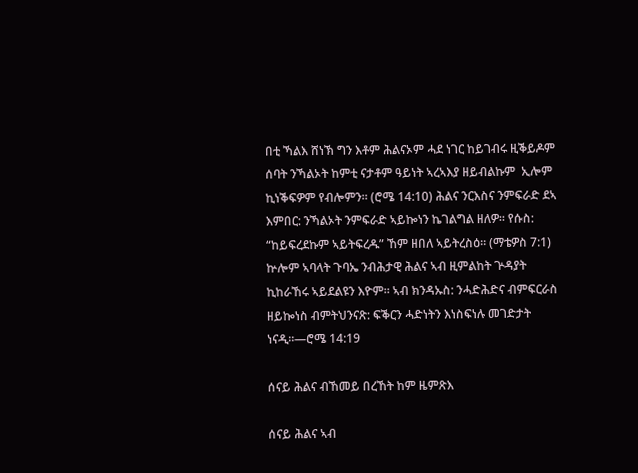በቲ ኻልእ ሸነኽ ግን እቶም ሕልናኦም ሓደ ነገር ከይገብሩ ዚቕይዶም ሰባት ንኻልኦት ከምቲ ናታቶም ዓይነት ኣረኣእያ ዘይብልኩም  ኢሎም ኪነቕፍዎም የብሎምን። (ሮሜ 14:10) ሕልና ንርእስና ንምፍራድ ደኣ እምበር: ንኻልኦት ንምፍራድ ኣይኰነን ኬገልግል ዘለዎ። የሱስ: “ከይፍረደኩም ኣይትፍረዱ” ኸም ዘበለ ኣይትረስዕ። (ማቴዎስ 7:1) ኵሎም ኣባላት ጉባኤ ንብሕታዊ ሕልና ኣብ ዚምልከት ጕዳያት ኪከራኸሩ ኣይደልዩን እዮም። ኣብ ክንዳኡስ: ንሓድሕድና ብምፍርራስ ዘይኰነስ ብምትህንናጽ: ፍቕርን ሓድነትን እነስፍነሉ መገድታት ነናዲ።—ሮሜ 14:19

ሰናይ ሕልና ብኸመይ በረኸት ከም ዜምጽእ

ሰናይ ሕልና ኣብ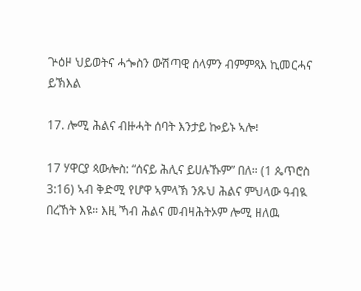ጕዕዞ ህይወትና ሓጐስን ውሽጣዊ ሰላምን ብምምጻእ ኪመርሓና ይኽእል

17. ሎሚ ሕልና ብዙሓት ሰባት እንታይ ኰይኑ ኣሎ፧

17 ሃዋርያ ጳውሎስ: “ሰናይ ሕሊና ይሀሉኹም” በለ። (1 ጴጥሮስ 3:16) ኣብ ቅድሚ የሆዋ ኣምላኽ ንጹህ ሕልና ምህላው ዓብዪ በረኸት እዩ። እዚ ኻብ ሕልና መብዛሕትኦም ሎሚ ዘለዉ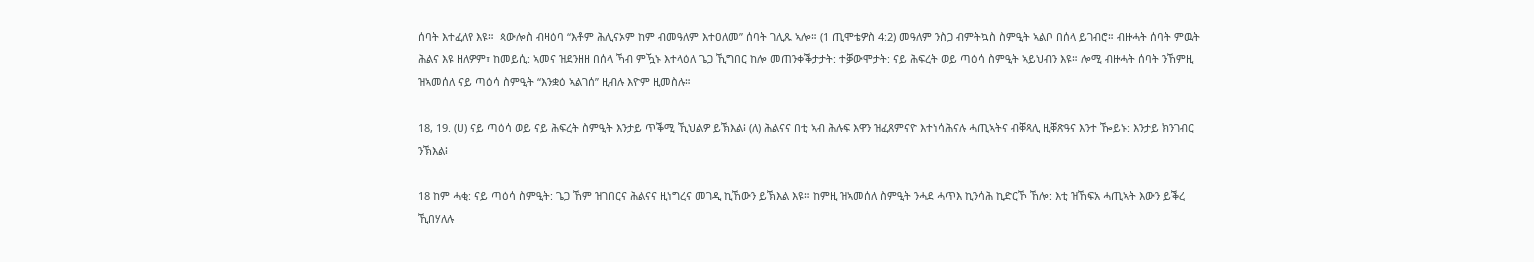ሰባት እተፈለየ እዩ።  ጳውሎስ ብዛዕባ “እቶም ሕሊናኦም ከም ብመዓለም እተዐለመ” ሰባት ገሊጹ ኣሎ። (1 ጢሞቴዎስ 4:2) መዓለም ንስጋ ብምትኳስ ስምዒት ኣልቦ በሰላ ይገብሮ። ብዙሓት ሰባት ምዉት ሕልና እዩ ዘለዎም፣ ከመይሲ: ኣመና ዝደንዘዘ በሰላ ኻብ ምዃኑ እተላዕለ ጌጋ ኺግበር ከሎ መጠንቀቕታታት: ተቓውሞታት: ናይ ሕፍረት ወይ ጣዕሳ ስምዒት ኣይህብን እዩ። ሎሚ ብዙሓት ሰባት ንኸምዚ ዝኣመሰለ ናይ ጣዕሳ ስምዒት “እንቋዕ ኣልገሰ” ዚብሉ እዮም ዚመስሉ።

18, 19. (ሀ) ናይ ጣዕሳ ወይ ናይ ሕፍረት ስምዒት እንታይ ጥቕሚ ኺህልዎ ይኽእል፧ (ለ) ሕልናና በቲ ኣብ ሕሉፍ እዋን ዝፈጸምናዮ እተነሳሕናሉ ሓጢኣትና ብቐጻሊ ዚቐጽዓና እንተ ዀይኑ: እንታይ ክንገብር ንኽእል፧

18 ከም ሓቂ: ናይ ጣዕሳ ስምዒት: ጌጋ ኸም ዝገበርና ሕልናና ዚነግረና መገዲ ኪኸውን ይኽእል እዩ። ከምዚ ዝኣመሰለ ስምዒት ንሓደ ሓጥእ ኪንሳሕ ኪድርኾ ኸሎ: እቲ ዝኸፍአ ሓጢኣት እውን ይቕረ ኺበሃለሉ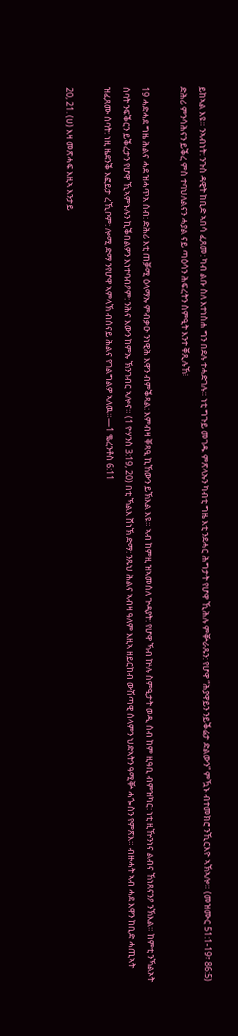ይከኣል እዩ። ንኣብነት: ንጉስ ዳዊት ከቢድ ኣበሳ ፈጸመ: ካብ ልቡ ስለ እተነስሐ ግን በደሉ ተሓድገሉ። ነቲ ግጉይ መገዱ ምጽላኡን ካብቲ ግዜ እቲ ንደሓር ሕግታት የሆዋ ኺሕሉ ምቝራጹን: የሆዋ “ሕያዋይን ንይቕሬታ ድልውን” ምዃኑ ብተመክሮ ንኺርእዮ ኣኽኣሎ። (መዝሙር 51:1-19፣ 86:5) ድሕሪ ምንሳሕናን ይቕረ ምስ ተባህለልናን ሓያል ናይ ጣዕሳን ሕፍረትን ስምዒት እንተ ቐጺሉኸ፧

19 ሓድሓደ ግዜ ሕልና ሓደ ዝሓጥአ ሰብ: ድሕሪ እቲ ጠቓሚ ዕላማኡ ምብቃዑ ንነዊሕ እዋን ብምቕጻል: እምብዛ ቐጻዒ ኪኸውን ይኽእል እዩ። ኣብ ከምዚ ዝኣመሰለ ጕዳያት: የሆዋ ኻብ ኵሉ ስምዒታት ወዲ ሰብ ከም ዚዓቢ ብምዝካር: ነቲ ዚዅንነና ልብና ኸነጸናንዖ ንኽእል። ከምቲ ንኻልኦት ሰባት ንፍቕርን ይቕረታን የሆዋ ኺኣምኑሉን ኪቕበልዎን እነተባብዖም: ንሕና እውን ከምኡ ኽንገብር ኣሎና። (1 ዮሃንስ 3:19, 20) በቲ ኻልእ ሸነኽ ድማ: ንጹህ ሕልና ኣብዛ ዓለም እዚኣ ዘይርከብ ውሽጣዊ ሰላምን ህድኣትን ዓሚቝ ሓጐስን የምጽእ። ብዙሓት ኣብ ሓደ እዋን ከቢድ ሓጢኣት ዝፈጸሙ ሰባት: ነዚ ዜደንቕ እፎይታ ረኺቦም: ሎሚ ድማ ንየሆዋ ኣምላኽ ብሰናይ ሕልና የገልግልዎ ኣለዉ።—1 ቈረንቶስ 6:11

20, 21. (ሀ) እዛ መጽሓፍ እዚኣ እንታይ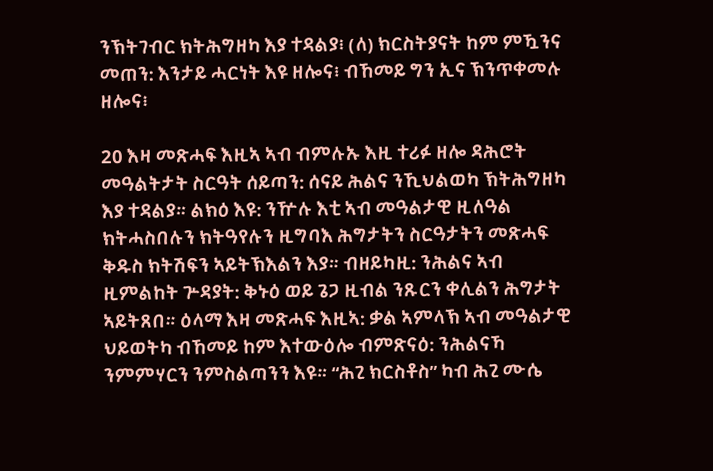ንኽትገብር ክትሕግዘካ እያ ተዳልያ፧ (ለ) ክርስትያናት ከም ምዃንና መጠን: እንታይ ሓርነት እዩ ዘሎና፧ ብኸመይ ግን ኢና ኽንጥቀመሉ ዘሎና፧

20 እዛ መጽሓፍ እዚኣ ኣብ ብምሉኡ እዚ ተሪፉ ዘሎ ዳሕሮት መዓልትታት ስርዓት ሰይጣን: ሰናይ ሕልና ንኺህልወካ ኽትሕግዘካ እያ ተዳልያ። ልክዕ እዩ: ንዅሉ እቲ ኣብ መዓልታዊ ዚለዓል ክትሓስበሉን ክትዓየሉን ዚግባእ ሕግታትን ስርዓታትን መጽሓፍ ቅዱስ ክትሽፍን ኣይትኽእልን እያ። ብዘይካዚ: ንሕልና ኣብ ዚምልከት ጕዳያት: ቅኑዕ ወይ ጌጋ ዚብል ንጹርን ቀሊልን ሕግታት ኣይትጸበ። ዕላማ እዛ መጽሓፍ እዚኣ: ቃል ኣምላኽ ኣብ መዓልታዊ ህይወትካ ብኸመይ ከም እተውዕሎ ብምጽናዕ: ንሕልናኻ ንምምሃርን ንምስልጣንን እዩ። “ሕጊ ክርስቶስ” ካብ ሕጊ ሙሴ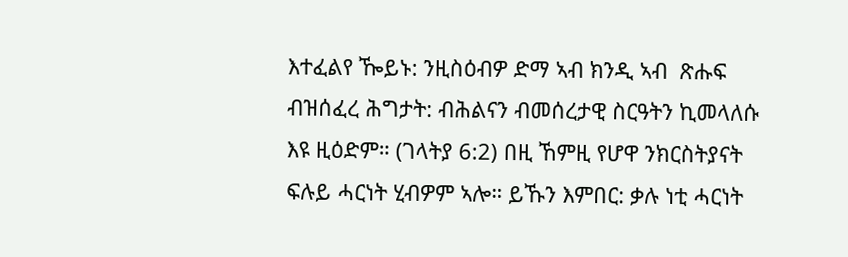እተፈልየ ዀይኑ: ንዚስዕብዎ ድማ ኣብ ክንዲ ኣብ  ጽሑፍ ብዝሰፈረ ሕግታት: ብሕልናን ብመሰረታዊ ስርዓትን ኪመላለሱ እዩ ዚዕድም። (ገላትያ 6:2) በዚ ኸምዚ የሆዋ ንክርስትያናት ፍሉይ ሓርነት ሂብዎም ኣሎ። ይኹን እምበር: ቃሉ ነቲ ሓርነት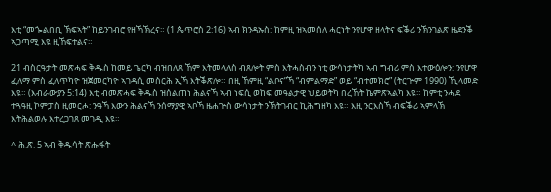እቲ “መጐልበቢ ኽፍኣት” ከይንገብሮ የዘኻኽረና። (1 ጴጥሮስ 2:16) ኣብ ክንዳኡስ: ከምዚ ዝኣመሰለ ሓርነት ንየሆዋ ዘላትና ፍቕሪ ንኽንገልጽ ዜደንቕ ኣጋጣሚ እዩ ዚኸፍተልና።

21 ብስርዓታት መጽሓፍ ቅዱስ ከመይ ጌርካ ብዝበለጸ ኸም እትመላለስ ብጸሎት ምስ እትሓስብን ነቲ ውሳነታትካ ኣብ ግብሪ ምስ እተውዕሎን: ንየሆዋ ፈለማ ምስ ፈለጥካዮ ዝጀመርካዮ ኣገዳሲ መስርሕ ኢኻ እትቕጽሎ። በዚ ኸምዚ “ልቦና”ኻ “ብምልማድ” ወይ “ብተመክሮ” (ትርጕም 1990) ኺላመድ እዩ። (እብራውያን 5:14) እቲ ብመጽሓፍ ቅዱስ ዝሰልጠነ ሕልናኻ ኣብ ነፍሲ ወከፍ መዓልታዊ ህይወትካ በረኸት ኬምጽኣልካ እዩ። ከምቲ ንሓደ ተጓዓዚ ኮምፓስ ዚመርሖ: ንዓኻ እውን ሕልናኻ ንሰማያዊ ኣቦኻ ዜሐጕስ ውሳነታት ንኽትገብር ኪሕግዘካ እዩ። እዚ ንርእስኻ ብፍቕሪ ኣምላኽ እትሕልወሉ እተረጋገጸ መገዲ እዩ።

^ ሕ.ጽ. 5 ኣብ ቅዱሳት ጽሑፋት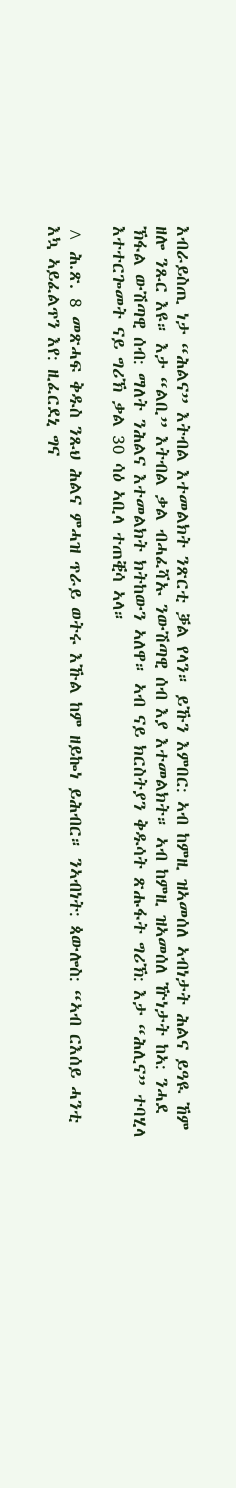እብራይስጢ ነታ “ሕልና” እትብል እተመልክት ንጽርቲ ቓል የላን። ይኹን እምበር: ኣብ ከምዚ ዝኣመሰለ ኣብነታት ሕልና ይዓዪ ኸም ዘሎ ንጹር እዩ። እታ “ልቢ” እትብል ቃል ብሓፈሻኡ ንውሽጣዊ ሰብ እያ እተመልክት። ኣብ ከምዚ ዝኣመሰለ ዅነታት ከኣ: ንሓደ ኽፋል ውሽጣዊ ሰብ: ማለት ንሕልና እተመልክት ክትከውን ኣለዋ። ኣብ ናይ ክርስትያን ቅዱሳት ጽሑፋት ግሪኽ: እታ “ሕሊና” ተባሂላ እተተርጐመት ናይ ግሪኽ ቃል 30 ሳዕ ኣቢላ ተጠቒሳ ኣላ።

^ ሕ.ጽ. 8 መጽሓፍ ቅዱስ ንጹህ ሕልና ምሓዝ ጥራይ ወትሩ እኹል ከም ዘይኰነ ይሕብር። ንኣብነት: ጳውሎስ: “ኣብ ርእሰይ ሓንቲ እኳ ኣይፈልጥን እየ: ዚፈርደኒ ግና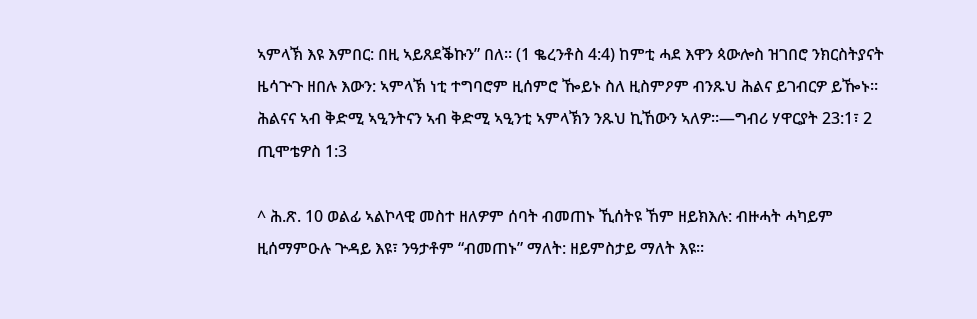ኣምላኽ እዩ እምበር: በዚ ኣይጸደቕኩን” በለ። (1 ቈረንቶስ 4:4) ከምቲ ሓደ እዋን ጳውሎስ ዝገበሮ ንክርስትያናት ዜሳጕጉ ዘበሉ እውን: ኣምላኽ ነቲ ተግባሮም ዚሰምሮ ዀይኑ ስለ ዚስምዖም ብንጹህ ሕልና ይገብርዎ ይዀኑ። ሕልናና ኣብ ቅድሚ ኣዒንትናን ኣብ ቅድሚ ኣዒንቲ ኣምላኽን ንጹህ ኪኸውን ኣለዎ።—ግብሪ ሃዋርያት 23:1፣ 2 ጢሞቴዎስ 1:3

^ ሕ.ጽ. 10 ወልፊ ኣልኮላዊ መስተ ዘለዎም ሰባት ብመጠኑ ኺሰትዩ ኸም ዘይክእሉ: ብዙሓት ሓካይም ዚሰማምዑሉ ጕዳይ እዩ፣ ንዓታቶም “ብመጠኑ” ማለት: ዘይምስታይ ማለት እዩ።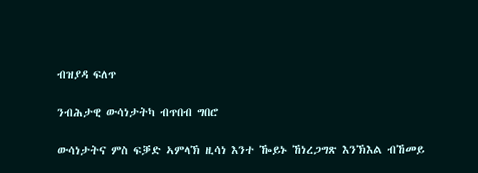ብዝያዳ ፍለጥ

ንብሕታዊ ውሳነታትካ ብጥበብ ግበሮ

ውሳነታትና ምስ ፍቓድ ኣምላኽ ዚሳነ እንተ ዀይኑ ኸነረጋግጽ እንኽእል ብኸመይ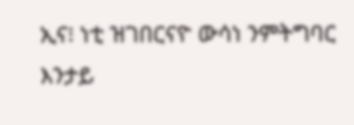ኢና፧ ነቲ ዝገበርናዮ ውሳነ ንምትግባር እንታይ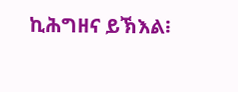ኪሕግዘና ይኽእል፧